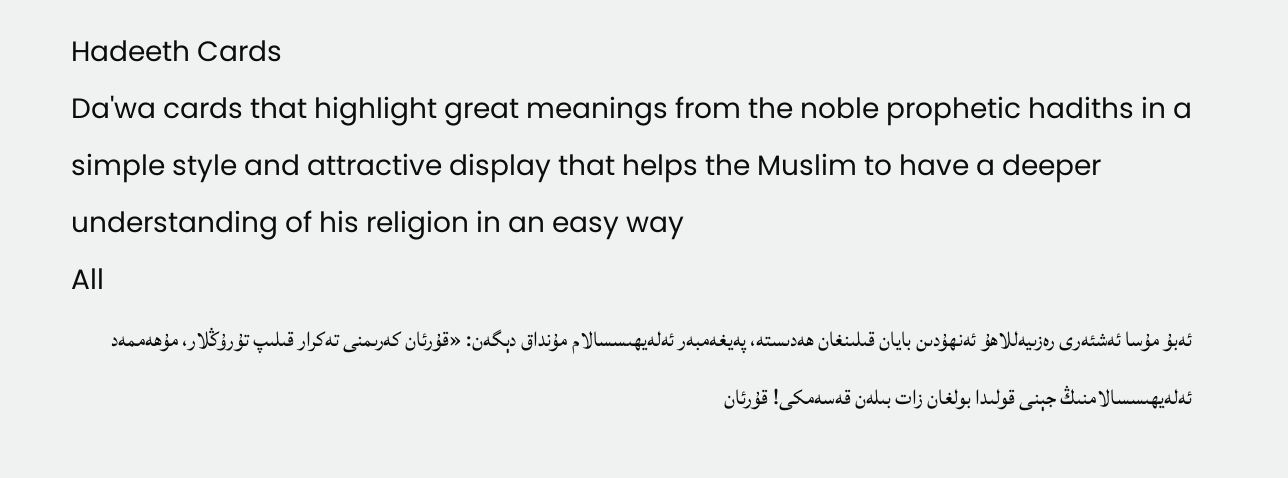Hadeeth Cards
Da'wa cards that highlight great meanings from the noble prophetic hadiths in a simple style and attractive display that helps the Muslim to have a deeper understanding of his religion in an easy way
All
ئەبۇ مۇسا ئەشئەرى رەزىيەللاھۇ ئەنھۇدىن بايان قىلىنغان ھەدىستە، پەيغەمبەر ئەلەيھىسسالام مۇنداق دېگەن: «قۇرئان كەرىمنى تەكرار قىلىپ تۇرۇڭلار، مۇھەممەد ئەلەيھىسسالامنىڭ جېنى قولىدا بولغان زات بىلەن قەسەمكى! قۇرئان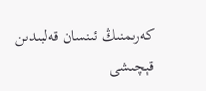كەرىمنىڭ ئىنسان قەلبىدىن قېچىشى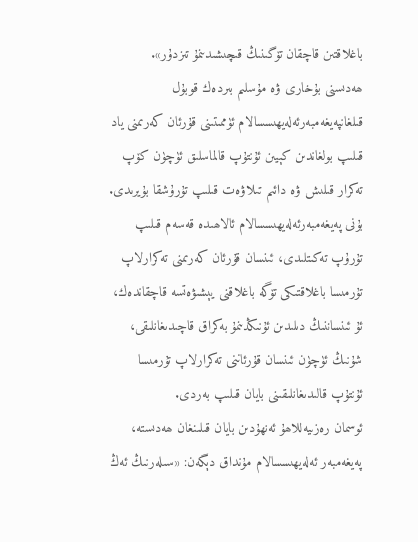باغلاقتىن قاچقان تۆگىنىڭ قىچىشىدىنمۇ تىزدۇر».
ھەدىسنى بۇخارى ۋە مۇسلىم بىردەك قوبۇل قىلغانپەيغەمبەرئەلەيھىسسالام ئۈممىتىنى قۇرئان كەرىمنى ياد قىلىپ بولغاندىن كېيىن ئۇنتۇپ قالماسلىق ئۈچۈن كۆپ تەكرار قىلىش ۋە دائىم تىلاۋەت قىلىپ تۇرۇشقا بۇيرىدى. بۇنى پەيغەمبەرئەلەيھىسسالام ئالاھىدە قەسەم قىلىپ تۇرۇپ تەكىتلىدى، ئىنسان قۇرئان كەرىمنى تەكرارلاپ تۇرمىسا باغلاقتىكى تۆگە باغلاقنى يېشىۋەتسە قاچقاندەك، ئۇ ئىنساننىڭ دىلىدىن ئۇنىڭدىنمۇ بەكراق قاچىدىغانلىقى، شۇنىڭ ئۈچۈن ئىنسان قۇرئاننى تەكرارلاپ تۇرمىسا ئۇنتۇپ قالىدىغانلىقىنى بايان قىلىپ بەردى.
ئوسمان رەزىيەللاھۇ ئەنھۇدىن بايان قىلىنغان ھەدىستە، پەيغەمبەر ئەلەيھىسسالام مۇنداق دېگەن: «سىلەرنىڭ ئەڭ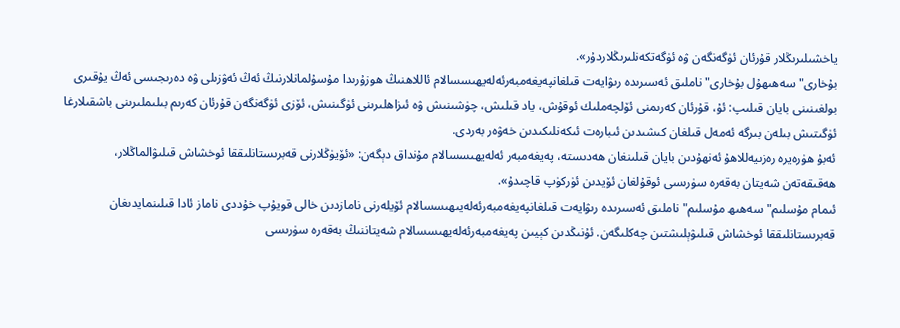ياخشىلىرىڭلار قۇرئان ئۈگەنگەن ۋە ئۈگەتكەنلىرىڭلاردۇر».
بۇخارى"سەھىھۇل بۇخارى"ناملىق ئەسىرىدە رىۋايەت قىلغانپەيغەمبەرئەلەيھىسسالام ئاللاھنىڭ ھوزۇرىدا مۇسۇلمانلارنىڭ ئەڭ ئەۋزىلى ۋە دەرىجىسى ئەڭ يۇقىرى بولغىنىنى بايان قىلىپ: ئۇ، قۇرئان كەرىمنى ئۆلچەملىك ئوقۇش، ياد قىلىش، چۈشىنىش ۋە ئىزاھلىرىنى ئۈگىنىش، ئۆزى ئۈگەنگەن قۇرئان كەرىم بىلىملىرىنى باشقىلارغا ئۈگىتىش بىلەن بىرگە ئەمەل قىلغان كىشىدىن ئىبارەت ئىكەنلىكىدىن خەۋەر بەردى.
ئەبۇ ھۈرەيرە رەزىيەللاھۇ ئەنھۇدىن بايان قىلىنغان ھەدىستە، پەيغەمبەر ئەلەيھىسسالام مۇنداق دېگەن: «ئۆيۈڭلارنى قەبرىستانلىققا ئوخشاش قىلىۋالماڭلار، ھەقىقەتەن شەيتان بەقەرە سۈرىسى ئوقۇلغان ئۆيدىن ئۈركۈپ قاچىدۇ».
ئىمام مۇسلىم"سەھىھ مۇسلىم"ناملىق ئەسىرىدە رىۋايەت قىلغانپەيغەمبەرئەلەيىھىسسالام ئۆيلەرنى نامازدىن خالى قويۇپ خۇددى ناماز ئادا قىلىنمايدىغان قەبرىستانلىققا ئوخشاش قىلىۋېلىشتىن چەكلىگەن. ئۇنىڭدىن كېيىن پەيغەمبەرئەلەيھىسسالام شەيتاننىڭ بەقەرە سۈرىسى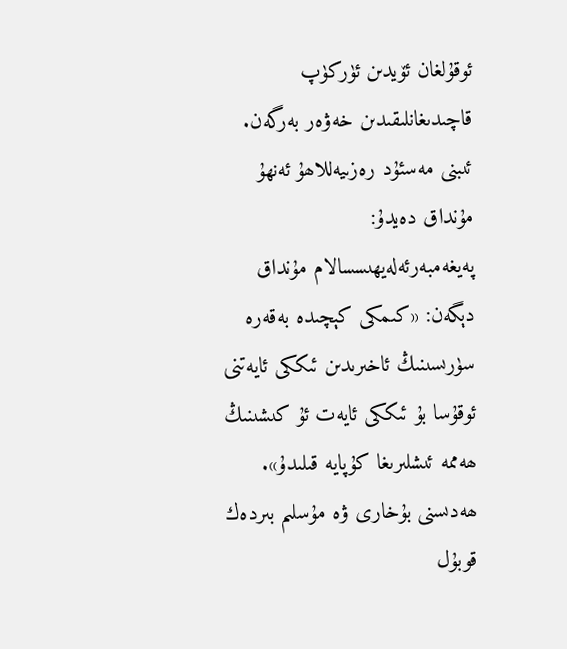ئوقۇلغان ئۆيدىن ئۈركۈپ قاچىدىغانلىقىدىن خەۋەر بەرگەن.
ئىبنى مەسئۇد رەزىيەللاھۇ ئەنھۇ مۇنداق دەيدۇ: پەيغەمبەرئەلەيھىسسالام مۇنداق دېگەن: «كىمكى كېچىدە بەقەرە سۈرىسىنىڭ ئاخىرىدىن ئىككى ئايەتنى ئوقۇسا بۇ ئىككى ئايەت ئۇ كىشىنىڭ ھەممە ئىشلىرىغا كۇپايە قىلىدۇ».
ھەدىسنى بۇخارى ۋە مۇسلىم بىردەك قوبۇل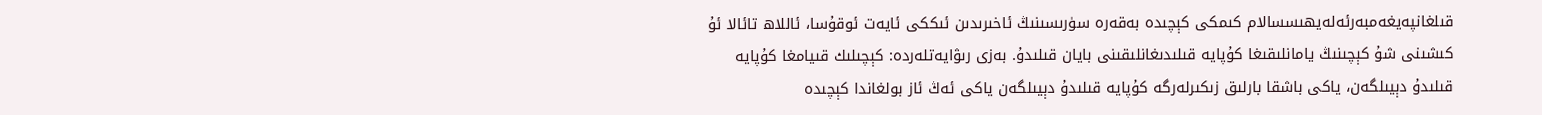قىلغانپەيغەمبەرئەلەيھىسسالام كىمكى كېچىدە بەقەرە سۈرىسىنىڭ ئاخىرىدىن ئىككى ئايەت ئوقۇسا، ئاللاھ تائالا ئۇ كىشىنى شۇ كېچىنىڭ يامانلىقىغا كۇپايە قىلىدىغانلىقىنى بايان قىلىدۇ. بەزى رىۋايەتلەردە: كېچىلىك قىيامغا كۇپايە قىلىدۇ دېيىلگەن، ياكى باشقا بارلىق زىكىرلەرگە كۇپايە قىلىدۇ دېيىلگەن ياكى ئەڭ ئاز بولغاندا كېچىدە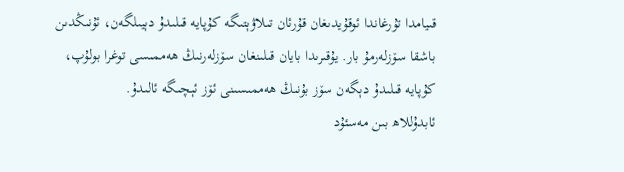قىيامدا تۇرغاندا ئوقۇيدىغان قۇرئان تىلاۋېتىگە كۇپايە قىلىدۇ دېيىلگەن، ئۇنىڭدىن باشقا سۆزلەرمۇ بار. يۇقىرىدا بايان قىلىنغان سۆزلەرنىڭ ھەممىسى توغرا بولۇپ، كۇپايە قىلىدۇ دېگەن سۆز بۇنىڭ ھەممىسىنى ئۆز ئېچىگە ئالىدۇ.
ئابدۇللاھ بىن مەسئۇد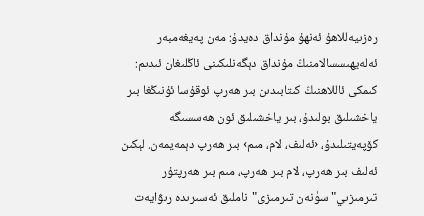رەزىيەللاھۇ ئەنھۇ مۇنداق دەيدۇ: مەن پەيغەمبەر ئەلەيھىسسالامنىڭ مۇنداق دېگەنلىكىنى ئاڭلىغان ئىدىم: كىمكى ئاللاھنىڭ كىتابىدىن بىر ھەرپ ئوقۇسا ئۇنىڭغا بىر ياخشىلىق بولىدۇ، بىر ياخشىلىق ئون ھەسسىگە كۆپەيتىلىدۇ، ‹ئەلىف، لام، مىم› بىر ھەرپ دېمەيمەن. لېكىن ئەلىف بىر ھەرپ، لام بىر ھەرپ، مىم بىر ھەرپتۇر
تىرمىزىي"سۈنەن تىرمىزى"ناملىق ئەسىرىدە رىۋايەت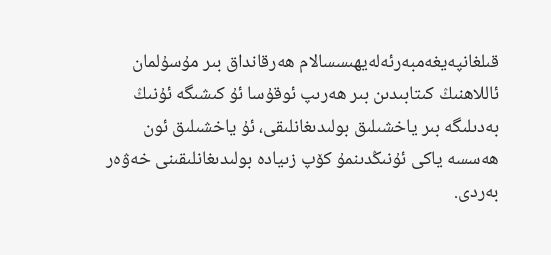قىلغانپەيغەمبەرئەلەيھىسسالام ھەرقانداق بىر مۇسۇلمان ئاللاھنىڭ كىتابىدىن بىر ھەرىپ ئوقۇسا ئۇ كىشىگە ئۇنىڭ بەدىلىگە بىر ياخشىلىق بولىدىغانلىقى، ئۇ ياخشىلىق ئون ھەسسە ياكى ئۇنىڭدىنمۇ كۆپ زىيادە بولىدىغانلىقىنى خەۋەر بەردى.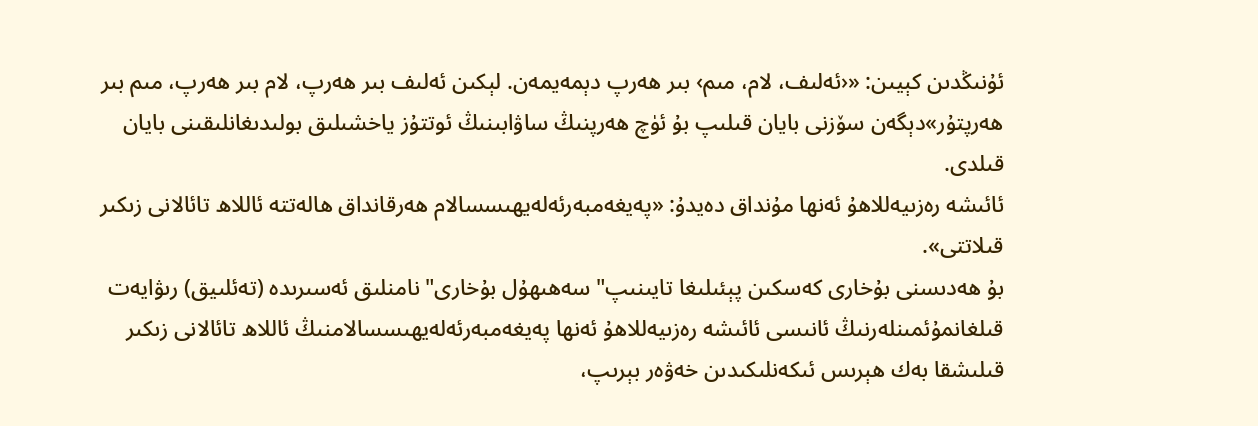ئۇنىڭدىن كېيىن: «‹ئەلىف، لام، مىم› بىر ھەرپ دېمەيمەن. لېكىن ئەلىف بىر ھەرپ، لام بىر ھەرپ، مىم بىر ھەرپتۇر»دېگەن سۆزنى بايان قىلىپ بۇ ئۈچ ھەرپنىڭ ساۋابىنىڭ ئوتتۇز ياخشىلىق بولىدىغانلىقىنى بايان قىلدى.
ئائىشە رەزىيەللاھۇ ئەنھا مۇنداق دەيدۇ: «پەيغەمبەرئەلەيھىسسالام ھەرقانداق ھالەتتە ئاللاھ تائالانى زىكىر قىلاتتى».
بۇ ھەدىسنى بۇخارى كەسكىن پېئىلىغا تايىنىپ"سەھىھۇل بۇخارى" نامنلىق ئەسىرىدە (تەئلىيق) رىۋايەت قىلغانمۇئمىنلەرنىڭ ئانىسى ئائىشە رەزىيەللاھۇ ئەنھا پەيغەمبەرئەلەيھىسسالامنىڭ ئاللاھ تائالانى زىكىر قىلىشقا بەك ھېرىس ئىكەنلىكىدىن خەۋەر بېرىپ،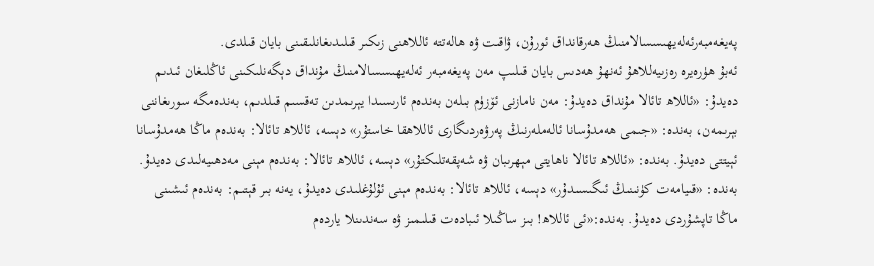پەيغەمبەرئەلەيھىسسالامنىڭ ھەرقانداق ئورۇن، ۋاقىت ۋە ھالەتتە ئاللاھنى زىكىر قىلىدىغانلىقىنى بايان قىلدى.
ئەبۇ ھۈرەيرە رەزىيەللاھۇ ئەنھۇ ھەدىس بايان قىلىپ مەن پەيغەمبەر ئەلەيھىسسالامنىڭ مۇنداق دېگەنلىكىنى ئاڭلىغان ئىدىم دەيدۇ: «ئاللاھ تائالا مۇنداق دەيدۇ: مەن نامازنى ئۆزۈم بىلەن بەندەم ئارىسىدا يېرىمدىن تەقسىم قىلدىم، بەندەمگە سورىغاننى بېرىمەن، بەندە: «جىمى ھەمدۇسانا ئالەملەرنىڭ پەرۋەردىگارى ئاللاھقا خاستۇر» دېسە، ئاللاھ تائالا: بەندەم ماڭا ھەمدۇسانا ئېيتتى دەيدۇ. بەندە: «ئاللاھ تائالا ناھايتى مېھرىبان ۋە شەپقەتلىكتۇر» دېسە، ئاللاھ تائالا: بەندەم مېنى مەدھىيەلىدى دەيدۇ. بەندە: «قىيامەت كۈنىنىڭ ئىگىسىدۇر» دېسە، ئاللاھ تائالا: بەندەم مېنى ئۇلۇغلىدى دەيدۇ، يەنە بىر قېتىم: بەندەم ئىشىنى ماڭا تاپشۇردى دەيدۇ. بەندە:«ئى ئاللاھ! بىز ساڭىلا ئىبادەت قىلىمىز ۋە سەندىنلا ياردەم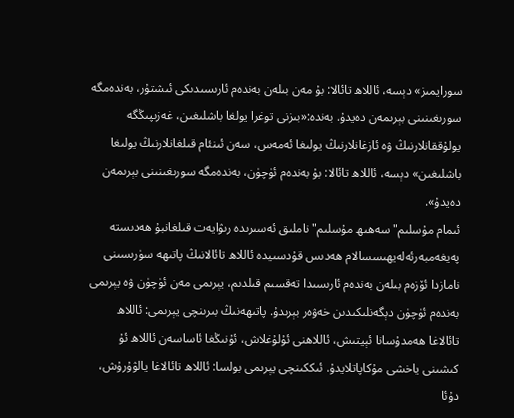سورايمىز» دېسە، ئاللاھ تائالا: بۇ مەن بىلەن بەندەم ئارىسىدىكى ئىشتۇر، بەندەمگە سورىغىنىنى بېرىمەن دەيدۇ. بەندە:«بىزنى توغرا يولغا باشلىغىن، غەزىپىڭگە يولۇققانلارنىڭ ۋە ئازغانلارنىڭ يولىغا ئەمەس، سەن ئىنئام قىلغانلارنىڭ يولىغا باشلىغىن» دېسە، ئاللاھ تائالا: بۇ بەندەم ئۈچۈن، بەندەمگە سورىغىنىنى بېرىمەن دەيدۇ».
ئىمام مۇسلىم"سەھىھ مۇسلىم"ناملىق ئەسىرىدە رىۋايەت قىلغانبۇ ھەدىستە پەيغەمبەرئەلەيھىسسالام ھەدىس قۇدسىيدە ئاللاھ تائالانىڭ پاتىھە سۈرىسىنى نامازدا ئۆزەم بىلەن بەندەم ئارىسىدا تەقسىم قىلدىم، يېرىمى مەن ئۈچۈن ۋە يېرىمى بەندەم ئۈچۈن دېگەنلىكىدىن خەۋەر بېرىدۇ. پاتىھەنىڭ بىرىنچى يېرىمى: ئاللاھ تائالاغا ھەمدۇسانا ئېيتىش، ئاللاھنى ئۇلۇغلاش، ئۇنىڭغا ئاساسەن ئاللاھ ئۇ كىشىنى ياخشى مۇكاپاتلايدۇ. ئىككىنچى يېرىمى بولسا: ئاللاھ تائالاغا يالۋۇرۇش، دۇئا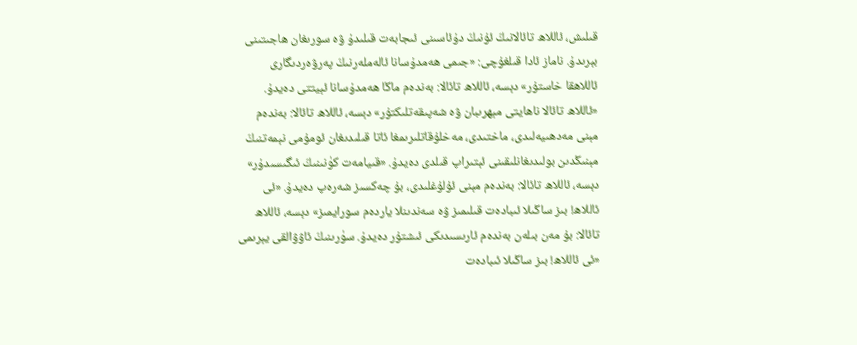قىلىش، ئاللاھ تائالانىڭ ئۇنىڭ دۇئاسىنى ئىجابەت قىلىدۇ ۋە سورىغان ھاجىتىنى بېرىدۇ. ناماز ئادا قىلغۇچى: «جىمى ھەمدۇسانا ئالەملەرنىڭ پەرۋەردىگارى ئاللاھقا خاستۇر» دېسە، ئاللاھ تائالا: بەندەم ماڭا ھەمدۇسانا ئېيتتى دەيدۇ. «ئاللاھ تائالا ناھايتى مېھرىبان ۋە شەپىقەتلىكتۇر» دېسە، ئاللاھ تائالا: بەندەم مېنى مەدھىيەلىدى، ماختىدى، مەخلۇقاتلىرىمغا ئاتا قىلىدىغان ئومۇمى نېمەتنىڭ مېنىڭدىن بولىدىغانلىقىنى ئېتىراپ قىلدى دەيدۇ. «قىيامەت كۈنىنىڭ ئىگىسىدۇر» دېسە، ئاللاھ تائالا: بەندەم مېنى ئۇلۇغلىدى، بۇ چەكسىز شەرەپ دەيدۇ. «ئى ئاللاھ! بىز ساڭىلا ئىبادەت قىلىمىز ۋە سەندىنلا ياردەم سورايمىز» دېسە، ئاللاھ تائالا: بۇ مەن بىلەن بەندەم ئارىسىدىكى ئىشتۇر دەيدۇ. سۈرىنىڭ ئاۋۋالقى يېرىمى «ئى ئاللاھ! بىز ساڭىلا ئىبادەت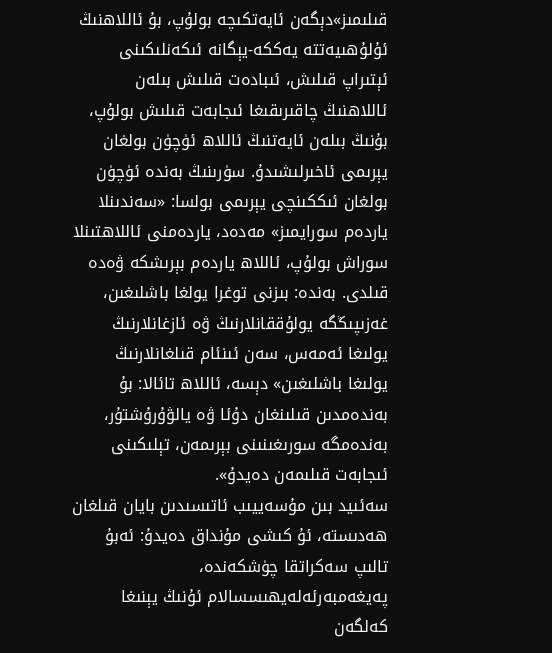قىلىمىز»دېگەن ئايەتكىچە بولۇپ، بۇ ئاللاھنىڭ ئۇلۇھىيەتتە يەككە-يېگانە ئىكەنلىكىنى ئېتىراپ قىلىش، ئىبادەت قىلىش بىلەن ئاللاھنىڭ چاقىرىقىغا ئىجابەت قىلىش بولۇپ، بۇنىڭ بىلەن ئايەتنىڭ ئاللاھ ئۈچۈن بولغان يېرىمى ئاخىرلىشىدۇ. سۈرىنىڭ بەندە ئۈچۈن بولغان ئىككىنچى يېرىمى بولسا: «سەندىنلا ياردەم سورايمىز» مەدەد، ياردەمنى ئاللاھتىنلا سوراش بولۇپ، ئاللاھ ياردەم بېرىشكە ۋەدە قىلدى. بەندە: بىزنى توغرا يولغا باشلىغىن، غەزىپىڭگە يولۇققانلارنىڭ ۋە ئازغانلارنىڭ يولىغا ئەمەس، سەن ئىنئام قىلغانلارنىڭ يولىغا باشلىغىن» دېسە، ئاللاھ تائالا: بۇ بەندەمدىن قىلىنغان دۇئا ۋە يالۋۇرۇشتۇر، بەندەمگە سورىغىنىنى بېرىمەن، تېلىكىنى ئىجابەت قىلىمەن دەيدۇ».
سەئىيد بىن مۇسەييىب ئاتىسىدىن بايان قىلغان ھەدىستە، ئۇ كىشى مۇنداق دەيدۇ: ئەبۇ تالىپ سەكراتقا چۈشكەندە، پەيغەمبەرئەلەيھىسسالام ئۇنىڭ يېنىغا كەلگەن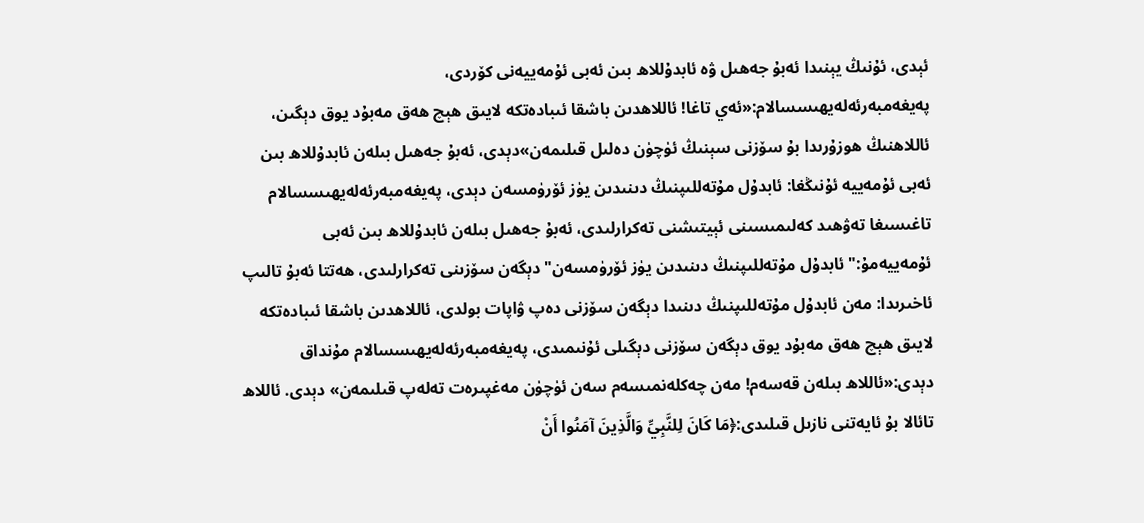ئېدى، ئۇنىڭ يېنىدا ئەبۇ جەھىل ۋە ئابدۇللاھ بىن ئەبى ئۇمەييەنى كۆردى، پەيغەمبەرئەلەيھىسسالام:«ئەي تاغا! ئاللاھدىن باشقا ئىبادەتكە لايىق ھېچ ھەق مەبۇد يوق دېگىن، ئاللاھنىڭ ھوزۇرىدا بۇ سۆزنى سېنىڭ ئۈچۈن دەلىل قىلىمەن»دېدى، ئەبۇ جەھىل بىلەن ئابدۇللاھ بىن ئەبى ئۇمەييە ئۇنىڭغا: ئابدۇل مۇتەللىپنىڭ دىنىدىن يۈز ئۆرۈمسەن دېدى، پەيغەمبەرئەلەيھىسسالام تاغىسىغا تەۋھىد كەلىمىسىنى ئېيتىشنى تەكرارلىدى، ئەبۇ جەھىل بىلەن ئابدۇللاھ بىن ئەبى ئۇمەييەمۇ:" ئابدۇل مۇتەللىپنىڭ دىنىدىن يۈز ئۆرۈمسەن" دېگەن سۆزىنى تەكرارلىدى، ھەتتا ئەبۇ تالىپ ئاخىرىدا: مەن ئابدۇل مۇتەللىپنىڭ دىنىدا دېگەن سۆزنى دەپ ۋاپات بولدى، ئاللاھدىن باشقا ئىبادەتكە لايىق ھېچ ھەق مەبۇد يوق دېگەن سۆزنى دېگىلى ئۇنىمىدى، پەيغەمبەرئەلەيھىسسالام مۇنداق دېدى:«ئاللاھ بىلەن قەسەم! مەن چەكلەنمىسەم سەن ئۈچۈن مەغپىرەت تەلەپ قىلىمەن» دېدى. ئاللاھ تائالا بۇ ئايەتنى نازىل قىلىدى:﴿مَا كَانَ لِلنَّبِيِّ وَالَّذِينَ آمَنُوا أَنْ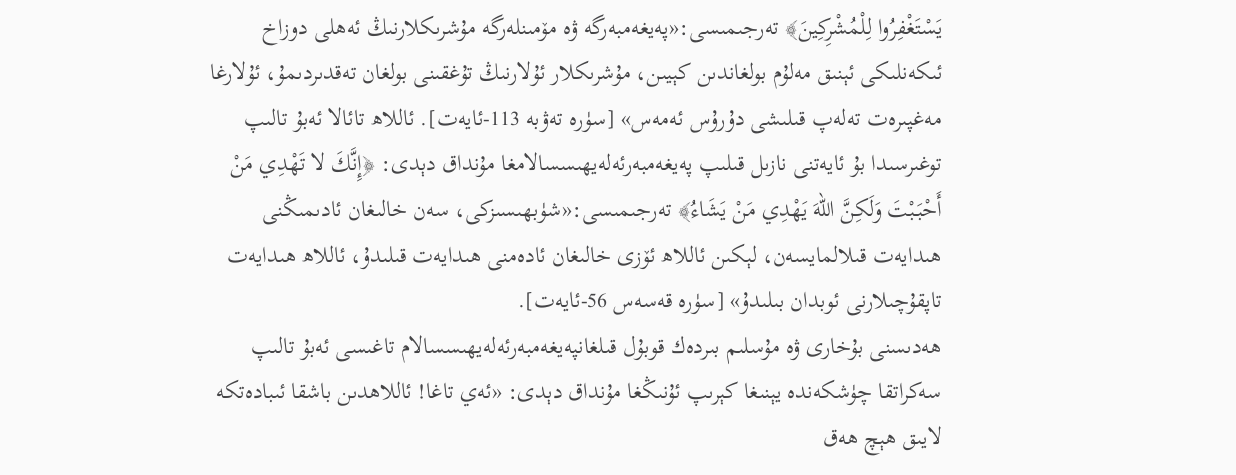يَسْتَغْفِرُوا لِلْمُشْرِكِينَ﴾ تەرجىمىسى:«پەيغەمبەرگە ۋە مۆمىنلەرگە مۇشرىكلارنىڭ ئەھلى دوزاخ ئىكەنلىكى ئېنىق مەلۇم بولغاندىن كېيىن، مۇشرىكلار ئۇلارنىڭ تۇغقىنى بولغان تەقدىردىمۇ، ئۇلارغا مەغپىرەت تەلەپ قىلىشى دۇرۇس ئەمەس» [سۈرە تەۋبە 113-ئايەت]. ئاللاھ تائالا ئەبۇ تالىپ توغىرسىدا بۇ ئايەتنى نازىل قىلىپ پەيغەمبەرئەلەيھىسسالامغا مۇنداق دېدى: ﴿إِنَّكَ لا تَهْدِي مَنْ أَحْبَبْتَ وَلَكِنَّ اللهَ يَهْدِي مَنْ يَشَاءُ﴾ تەرجىمىسى:«شۈبھىسىزكى، سەن خالىغان ئادىمىڭنى ھىدايەت قىلالمايسەن، لېكىن ئاللاھ ئۆزى خالىغان ئادەمنى ھىدايەت قىلىدۇ، ئاللاھ ھىدايەت تاپقۇچىلارنى ئوبدان بىلىدۇ» [سۈرە قەسەس 56-ئايەت].
ھەدىسنى بۇخارى ۋە مۇسلىم بىردەك قوبۇل قىلغانپەيغەمبەرئەلەيھىسسالام تاغىسى ئەبۇ تالىپ سەكراتقا چۈشكەندە يېنىغا كېرىپ ئۇنىڭغا مۇنداق دېدى: «ئەي تاغا! ئاللاھدىن باشقا ئىبادەتكە لايىق ھېچ ھەق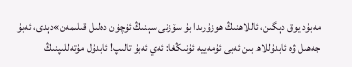مەبۇد يوق دېگىن، ئاللاھنىڭ ھوزۇرىدا بۇ سۆزنى سېنىڭ ئۈچۈن دەلىل قىلىمەن»دېدى، ئەبۇ جەھىل ۋە ئابدۇللاھ بىن ئەبى ئۇمەييە ئۇنىڭغا: ئەي ئەبۇ تالىپ! ئابدۇل مۇتەللىپنىڭ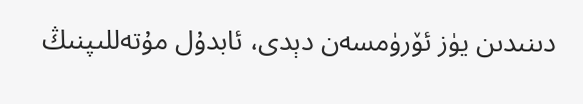دىنىدىن يۈز ئۆرۈمسەن دېدى، ئابدۇل مۇتەللىپنىڭ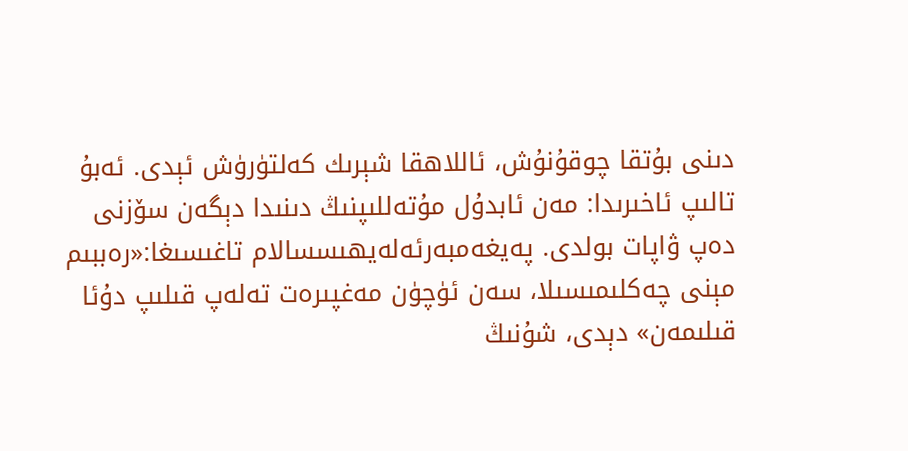دىنى بۇتقا چوقۇنۇش، ئاللاھقا شېرىك كەلتۈرۈش ئېدى. ئەبۇ تالىپ ئاخىرىدا: مەن ئابدۇل مۇتەللىپنىڭ دىنىدا دېگەن سۆزنى دەپ ۋاپات بولدى. پەيغەمبەرئەلەيھىسسالام تاغىسىغا:«رەببىم مېنى چەكلىمىسىلا، سەن ئۈچۈن مەغپىرەت تەلەپ قىلىپ دۇئا قىلىمەن» دېدى، شۇنىڭ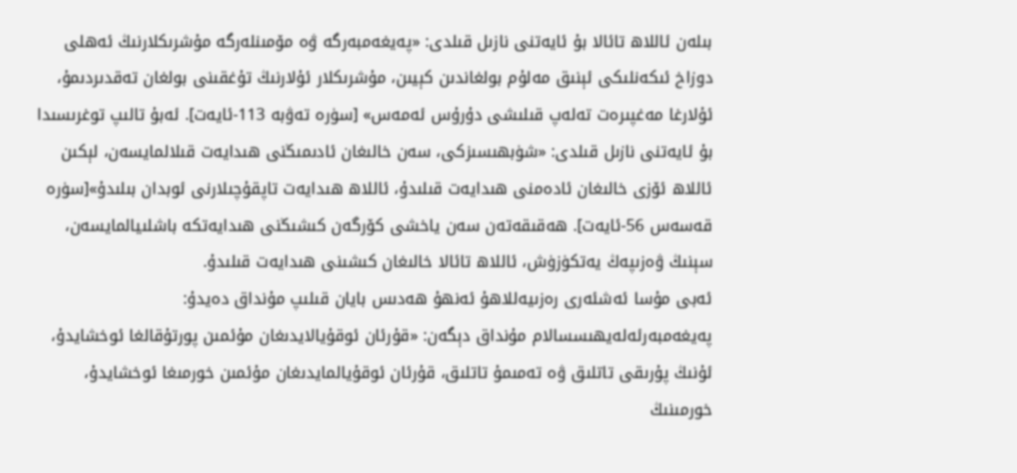بىلەن ئاللاھ تائالا بۇ ئايەتنى نازىل قىلدى: «پەيغەمبەرگە ۋە مۆمىنلەرگە مۇشرىكلارنىڭ ئەھلى دوزاخ ئىكەنلىكى ئېنىق مەلۇم بولغاندىن كېيىن، مۇشرىكلار ئۇلارنىڭ تۇغقىنى بولغان تەقدىردىمۇ، ئۇلارغا مەغپىرەت تەلەپ قىلىشى دۇرۇس ئەمەس» [سۈرە تەۋبە 113-ئايەت]. ئەبۇ تالىپ توغرىسىدا بۇ ئايەتنى نازىل قىلدى: «شۈبھىسىزكى، سەن خالىغان ئادىمىڭنى ھىدايەت قىلالمايسەن، لېكىن ئاللاھ ئۆزى خالىغان ئادەمنى ھىدايەت قىلىدۇ، ئاللاھ ھىدايەت تاپقۇچىلارنى ئوبدان بىلىدۇ»[سۈرە قەسەس 56-ئايەت]. ھەقىقەتەن سەن ياخشى كۆرگەن كىشىڭنى ھىدايەتكە باشلىيالمايسەن، سېنىڭ ۋەزىپەڭ يەتكۈزۈش، ئاللاھ تائالا خالىغان كىشىنى ھىدايەت قىلىدۇ.
ئەبى مۇسا ئەشئەرى رەزىيەللاھۇ ئەنھۇ ھەدىس بايان قىلىپ مۇنداق دەيدۇ: پەيغەمبەرئەلەيھىسسالام مۇنداق دېگەن: «قۇرئان ئوقۇيالايدىغان مۇئمىن پورتۇقالغا ئوخشايدۇ، ئۇنىڭ پۇرىقى تاتلىق ۋە تەمىمۇ تاتلىق، قۇرئان ئوقۇيالمايدىغان مۇئمىن خورمىغا ئوخشايدۇ، خورمىنىڭ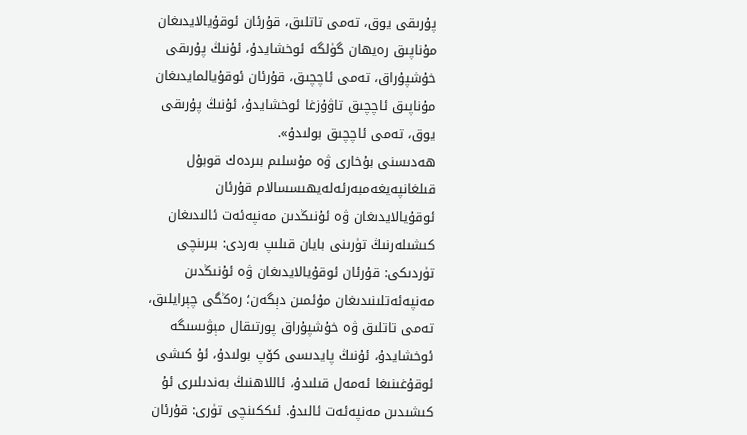پۇرىقى يوق، تەمى تاتلىق، قۇرئان ئوقۇيالايدىغان مۇناپىق رەيھان گۈلگە ئوخشايدۇ، ئۇنىڭ پۇرىقى خۇشپۇراق، تەمى ئاچچىق، قۇرئان ئوقۇيالمايدىغان مۇناپىق ئاچچىق تاۋۇزغا ئوخشايدۇ، ئۇنىڭ پۇرىقى يوق، تەمى ئاچچىق بولىدۇ».
ھەدىسنى بۇخارى ۋە مۇسلىم بىردەك قوبۇل قىلغانپەيغەمبەرئەلەيھىسسالام قۇرئان ئوقۇيالايدىغان ۋە ئۇنىڭدىن مەنپەئەت ئالىدىغان كىشىلەرنىڭ تۈرىنى بايان قىلىپ بەردى: بىرىنچى تۈردىكى: قۇرئان ئوقۇيالايدىغان ۋە ئۇنىڭدىن مەنپەئەتلىنىدىغان مۇئمىن دېگەن؛ رەڭگى چېرايلىق، تەمى تاتلىق ۋە خۇشپۇراق پورتىقال مېۋىسىگە ئوخشايدۇ، ئۇنىڭ پايدىسى كۆپ بولىدۇ، ئۇ كىشى ئوقۇغىنىغا ئەمەل قىلىدۇ، ئاللاھنىڭ بەندىلىرى ئۇ كىشىدىن مەنپەئەت ئالىدۇ. ئىككىنچى تۈرى: قۇرئان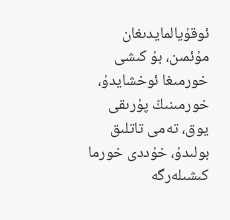ئوقۇيالمايدىغان مۇئمىن، بۇ كىشى خورمىغا ئوخشايدۇ، خورمىنىڭ پۇرىقى يوق، تەمى تاتلىق بولىدۇ، خۇددى خورما كىشىلەرگە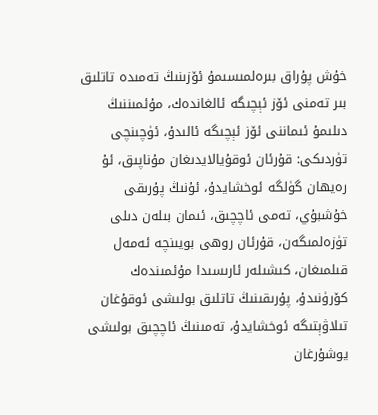خۇش پۇراق بىرەلمىسىمۇ ئۆزىنىڭ تەمىدە تاتلىق بىر تەمنى ئۆز ئېچىگە ئالغاندەك، مۇئمىننىڭ دىلىمۇ ئىماننى ئۆز ئېچىگە ئالىدۇ، ئۈچىنچى تۈردىكى: قۇرئان ئوقۇيالايدىغان مۇناپىق، ئۇ رەيھان گۈلگە ئوخشايدۇ، ئۇنىڭ پۇرىقى خۇشبۇي، تەمى ئاچچىق، ئىمان بىلەن دىلى تۈزەلمىگەن، قۇرئان روھى بويىنچە ئەمەل قىلمىغان، كىشىلەر ئارىسىدا مۇئمىندەك كۆرۈنىدۇ، پۇرىقىنىڭ تاتلىق بولىشى ئوقۇغان تىلاۋېتىگە ئوخشايدۇ، تەمىنىڭ ئاچچىق بولىشى يوشۇرغان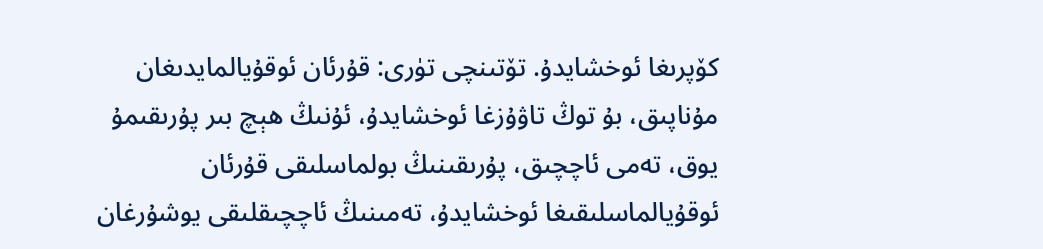كۆپرىغا ئوخشايدۇ. تۆتىنچى تۈرى: قۇرئان ئوقۇيالمايدىغان مۇناپىق، بۇ توڭ تاۋۇزغا ئوخشايدۇ، ئۇنىڭ ھېچ بىر پۇرىقىمۇ يوق، تەمى ئاچچىق، پۇرىقىنىڭ بولماسلىقى قۇرئان ئوقۇيالماسلىقىغا ئوخشايدۇ، تەمىنىڭ ئاچچىقلىقى يوشۇرغان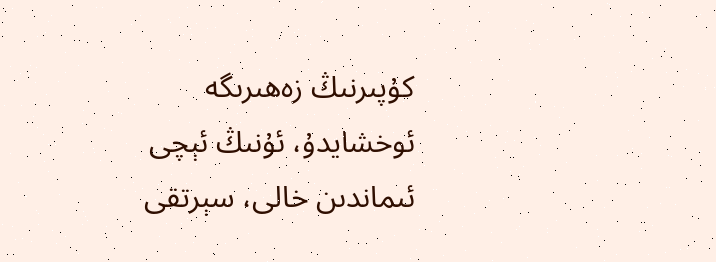كۇپىرنىڭ زەھىرىگە ئوخشايدۇ، ئۇنىڭ ئېچى ئىماندىن خالى، سېرتقى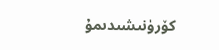كۆرۈنىشىدىمۇ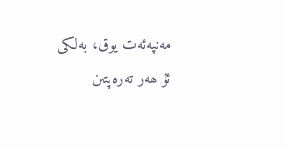مەنپەئەت يوق، بەلكى ئۇ ھەر تەرەپتىن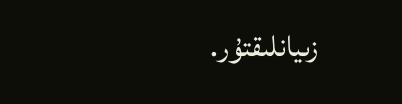زىيانلىقتۇر.